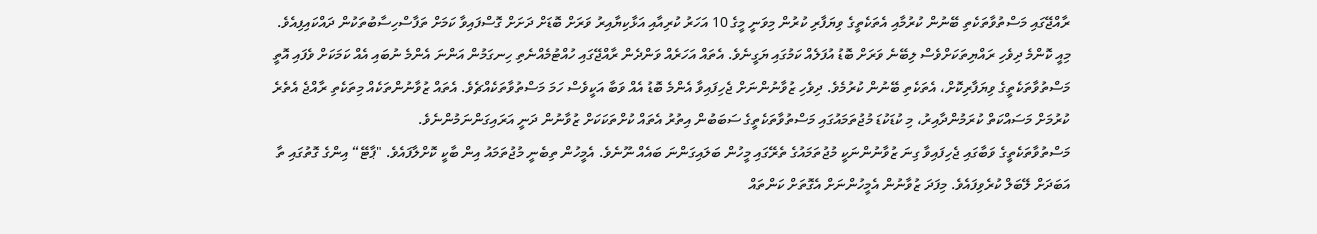ރާއްޖޭގައި މަސްތުވާތަކެތި ބޭނުން ކުރުމާއި އެތަކެތީގެ ވިޔަފާރި ކުރުން މިވަނީ މީގެ 10 އަހަރު ކުރިއާއި އަޅާކިޔާއިރު ވަރަށް ބޮޑަށް ދަށަށް ގޮސްފައިވާ ކަމަށް ތަފާސްހިސާބުތަކުން ދައްކައިފިއެވެ.
މިއީ ކޮންމެ ދިވެހި ރައްޔިތަކަށްވެސް ލިބޭނެ ވަރަށް ބޮޑު އުފަލެއް ކަމުގައި ޔަގީނެވެ. އެތައް އަހަރެއް ވަންދެން ރާއްޖޭގައި ހުއްޓުމެއްނެތި ހިނގަމުން އަންނަ އެންމެ ނުބައި އެއް ކަމަކަށް ވެފައި އޮތީ މަސްތުވާތަކެތީގެ ވިޔަފާރިކޮށް، އެތަކެތި ބޭނުން ކުރުމެވެ. ދިވެހި ޒުވާނުންނަށް ޖެހިފައިވާ އެންމެ ބޮޑު އެއް ވަބާ އަކީވެސް ހަމަ މަސްތުވާތަކެއްޗެވެ. އެތައް ޒުވާނުންތަކެއް މިތަކެތި ރާއްޖެ އެތެރެ ކުރުމަށް މަސައްކަތް ކުރަމުންދާއިރު، މި ކުޑަކުޑަ މުޖުތަމައުގައި މަސްތުވާތަކެތީގެ ސަބަބުން އިތުރު އެތައް ކުށްތަކަކަށް ޒުވާނުން ދަނީ އަރައިގަންނަމުންނެވެ.
މަސްތުވާތަކެތީގެ ވަބާގައި ޖެހިފައިވާ ގިނަ ޒުވާނުންނަކީ މުޖުތަމައުގެ ތެރޭގައި މީހުން ބަލައިގަންނަ ބައެއް ނޫނެވެ. އެމީހުން ތިބެނީ މުޖުތަމައު އިން ބާކީ ކޮށްލާފައެވެ. "ޕާޓޭ“ އިންގެ ގޮތުގައި ތާ އަބަދަށް ލޭބަލް ކުރެވިފައެވެ. މިފަދަ ޒުވާނުން އެމީހުންނަށް އެގޮތަށް ކަންތައް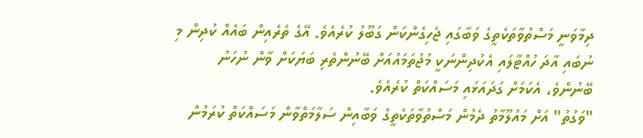ދިމާވަނީ މަސްތުވާތަކެތީގެ ވަބާގައި ޖެހިގެންކަން ގަބޫލު ކުރެއެވެ. އޭގެ ތެރެއިން ބައެއް ކުދިން މި ނުބައި އާދަ ހުއްޓާލައި އެކުދިންނަކީ މުޖުތަމައުއަށް ބޭނުންތެރި ބަޔަކަށް ވާން ނުހަނު ބޭނުންވެ، އެކަމަށް ގަދައަޅައި މަސައްކަތް ކުރެއެވެ.
"ވަގުތު" އަށް މައުލޫމާތު ދެމުން މަސްތުވާތަކެތީގެ ވަބާއިން ސަލާމަތްވާން މަސައްކަތް ކުރަމުން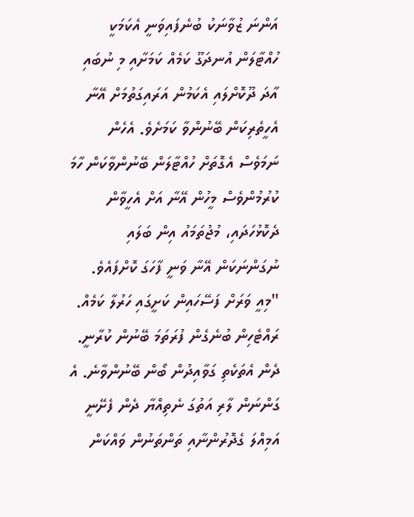އަންނަ ޒުވާނަކު ބުނެފައިވަނީ އެކަމަކީ ހުއްޓާލަން އުނދަގޫ ކަމެއް ކަމަށާއި މި ނުބައި އާދަ ދޫކޮށްލައި އެކަމުން އަރައިގަތުމަށް އޭނާ އެހީތެރިކަން ބޭނުންވާ ކަމަށެވެ. އެހެން ނަމަވެސް އެގޮތަށް ހުއްޓާލަން ބޭނުންވާކަން ހާމަ ކުރުމުންވެސް މީހުން އޭނާ އަށް އެހީވާން ދެކޮޅުހަދައި، މުޖުތަމައު އިން ބަލައި ނުގަންނަކަން އޭނާ ވަނީ ފާހަގަ ކޮށްފައެވެ.
"މިއީ ވަރަށް ފަސޭހައިން ކަށީގައި ހަރުލާ ކަމެއް. ރައްޓެހިން ބުނެގެން ފުރަތަމަ ބޭނުން ކުރާނީ. ދެން އެތަކެތި ގަވާއިދުން ބޯން ބޭނުންވާނެ. އެ ގަންނަން ލާރި އަތުގަ ނެތިއްޔާ ދެން ފެށޭނީ އަމިއްލަ ގެދޮރުންނާއި ތަންތަނުން ވައްކަން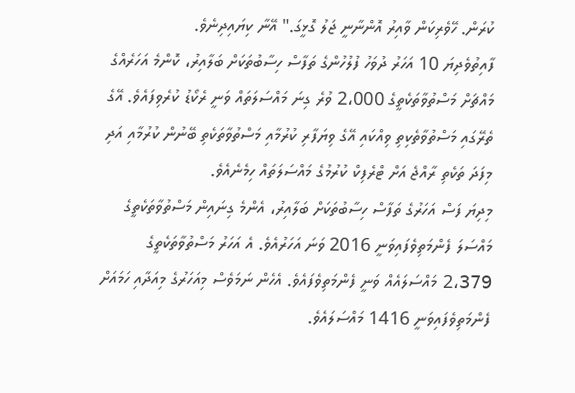ކުރަން. ހޭވެރިކަން ވާއިރު އޮންނާނީ ޖަލު ގޮޅީގަ." އޭނާ ކިޔައިދިނެވެ.
ފާއިތުވެދިޔަ 10 އަހަރު ދުވަހު ފުލުހުންގެ ތަފާސް ހިސާބުތަކަށް ބަލާއިރު، ކޮންމެ އަހަރެއްގެ މައްޗަށް މަސްތުވާތަކެތީގެ 2،000 ވުރެ ގިނަ މައްސަލަތައް ވަނީ ރެކޯޑު ކުރެވިފައެވެ. އޭގެ ތެރޭގައި މަސްތުވާތެކިތި ވިއްކައި އޭގެ ވިޔަފާރި ކުރުމާއި މަސްތުވާތަކެތި ބޭނުން ކުރުމާއި އަދި މިފަދަ ތަކެތި ރާއްޖެ އަށް ޓްރެފިކް ކުރުމުގެ މައްސަލަތައް ހިމެނެއެވެ.
މިދިޔަ ފަސް އަހަރުގެ ތަފާސް ހިސާބުތަކަށް ބަލާއިރު، އެންމެ ގިނައިން މަސްތުވާތަކެތީގެ މައްސަލަ ފެންމަތިވެފައިވަނީ 2016 ވަނަ އަހަރުއެވެ. އެ އަހަރު މަސްތުވާތަކެތީގެ 2،379 މައްސަލައެއް ވަނީ ފެންމަތިވެފައެވެ. އެހެން ނަމަވެސް މިއަހަރުގެ މިއަދާއި ހަމައަށް ފެންމަތިވެފައިވަނީ 1416 މައްސަލައެވެ.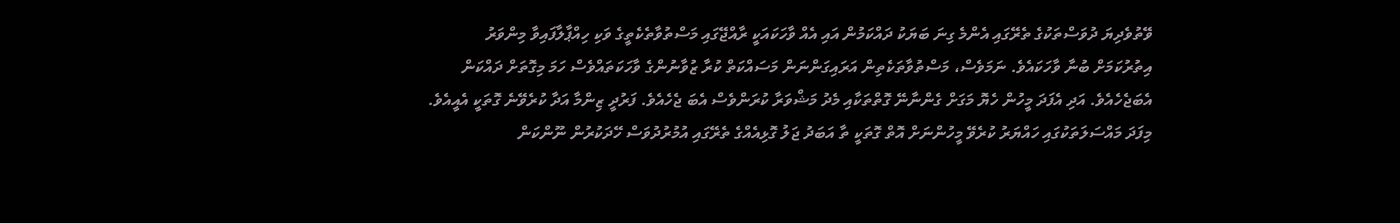ވޭތުވެދިޔަ ދުވަސްތަކުގެ ތެރޭގައި އެންމެ ގިނަ ބަޔަކު ދައްކަމުން އައި އެއް ވާހަކައަކީ ރާއްޖޭގައި މަސްތުވާތެކެތީގެ ވަކި ހިއްޕާލާފައިވާ މިންވަރު އިތުރުކަމަށް ބުނާ ވާހަކައެވެ. ނަމަވެސް، މަސްތުވާތަކެތިން އަރައިގަންނަން މަސައްކަތް ކުރާ ޒުވާނުންގެ ވާހަކަތައްވެސް ހަމަ މިގޮތަށް ދައްކަން އެބަޖެހެއެވެ. އަދި އެފަދަ މީހުން ހެޔޮ މަގަށް ގެންނާނޭ ގޮތްތަކާއި މެދު މަޝްވަރާ ކުރަންވެސް އެބަ ޖެހެއެވެ. ފަރުދީ ޒިންމާ އަދާ ކުރެވޭނެ ގޮތަކީ އެއީއެވެ.
މިފަދަ މައްސަލަތަކުގައި ހައްޔަރު ކުރެވޭ މީހުންނަށް އޮތް ގޮތަކީ ތާ އަބަދު ޖަލު ގޮޅިއެއްގެ ތެރޭގައި އުމުރުދުވަސް ހޭދަކުރުން ނޫންކަން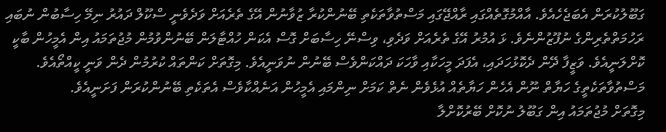ގަބޫލުކުރަން އެބަޖެހެއެވެ. އާއްމުގޮތެއްގައި ރާއްޖޭގައި މަސްތުވާތަކެތި ބޭނުންކުރާ ޒުވާނުން އޭގެ ތެރެއަށް ވަދެވެނީ ސްކޫލް ދައުރު ނިމޭ ހިސާބުން ނުބައި ރަހުމަތްތެރިންގެ ނުފޫޒުންނެވެ. ޅަ އުމުރު އޭގެ ތެރެއަށް ވަދެވި، ވިސްނޭ ހިސާބަށް ގޮސް އެކަން ހުއްޓާލަން ބޭނުންވުމުން މުޖުތަމައު އިން އެމީހުން ބާކީ ކޮށްލަނީއެވެ. ވަޒީފާ ދޭން ދެކޮޅުހަދައި، އެފަދަ މީހަކާއި ވާހަކަ ދައްކަންވެސް ބޭނުން ނުވަނީއެވެ. މިގޮތަށް ކަންތައް ކުރުމުން ދެން ވަނީ ކީއްތޯއެވެ. މަސްތުވާތަކެތީގެ ހަޔާތް ނޫން އެހެން ހަޔާތެއް އުޅެވެން ނެތް ކަމަށް ނިންމައި އެމީހުން އަނެއްކާވެސް އެތަކެތި ބޭނުންކުރަން ފަށަނީއެވެ.
މިގޮތަށް މުޖުތަމައު އިން ގަބޫލު ނުކޮށް ބޭރުކޮށްލާ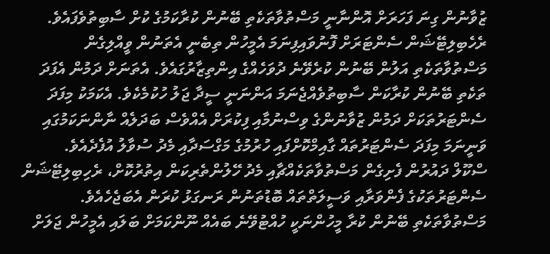ޒުވާނުން ގިނަ ފަހަރަށް އޮންނާނީ މަސްތުވާތަކެތި ބޭނުން ކުރާކަމުގެ ކުށް ސާބިތުވެފައެވެ. ރެހެބިލިޓޭޝަން ސެންޓަރަށް ފޮނުވައިފިނަމަ އެމީހުން ތިބެނީ އެތަނުން ވީއްލިގެން މަސްތުވާތަކެތި އަލުން ބޭނުން ކުރެވޭނެ ދުވަހެއްގެ އިންތިޒާރުގައެވެ. އެތަނަށް ދަމުން އެފަދަ ތަކެތި ބޭނުން ކުރާކަން ސާބިތުވެއްޖެނަމަ އަންނަނީ ސީދާ ޖަލު ހުކުމެކެވެ. އެކަމަކު މިފަދަ ސެންޓަރުތަކަށް ދަމުން ޒުވާނުންގެ ވިސްނުމާއި ފިކުރަށް އެއްވެސް ބަދަލެއް ނާންނަކަމުގައި ވަނީނަމަ މިފަދަ ސެންޓަރުތައް ގާއިމްކޮށްފައި ހުރުމުގެ މަގްސަދާއި މެދު ސުވާލު އުފެދެއެވެ.
ސްކޫލް ދައުރުން ފެށިގެން މަސްތުވާތަކެއްޗާއި މެދު ހޭލުންތެރިކަން އިތުރުކޮށް، ރެހިބިލިޓޭޝަން ސެންޓަރުތަކުގެ ފެންވަރާއި ވަސީލަތްތައް ބޮޑުތަނުން ރަނގަޅު ކުރަން އެބަޖެހެއެވެ. މަސްތުވާތަކެތި ބޭނުން ކުރާ މީހުންނަކީ ހުއްޓުވޭނެ ބައެއް ނޫންކަމަށް ބަލައި އެމީހުން ޖަލަށް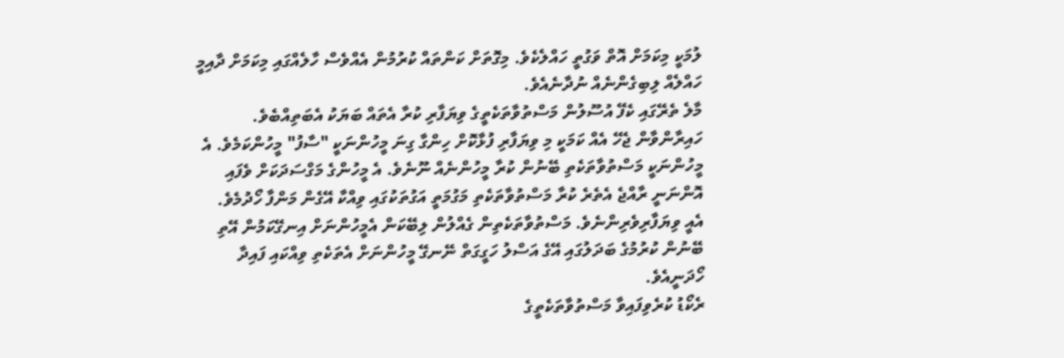ލުމަކީ މިކަމަށް އޮތް ވަގުތީ ހައްލެކެވެ. މިގޮތަށް ކަންތައް ކުރުމުން އެއްވެސް ހާލެއްގައި މިކަމަށް ދާއިމީ ހައްލެއް ލިބިގެންނެއް ނުދާނެއެވެ.
މާލެ ތެރޭގައި ކެފޭ އުސޫލުން މަސްތުވާތަކެތީގެ ވިޔަފާރި ކުރާ އެތައް ބަޔަކު އެބަތިއްބެވެ. ހައިރާންވާން ޖެހޭ އެއް ކަމަކީ މި ވިޔަފާރި ފުޅާކޮށް ހިންގާ ގިނަ މީހުންނަކީ "ސާފު" މީހުންކަމެވެ. އެ މީހުންނަކީ މަސްތުވާތަކެތި ބޭނުން ކުރާ މީހުންނެއް ނޫނެވެ. އެ މީހުންގެ މަގްސަދަކަށް ވެފައި އޮންނަނީ ރާއްޖެ އެތެރެ ކުރާ މަސްތުވާތަކެތި މަގުމަތީ އަގުތަކުގައި ވިއްކާ އޭގެން މަންފާ ހޯދުމެވެ. އެއީ ވިޔަފާރިވެރިންނެވެ. މަސްތުވާތަކެތިން ގެއްލުން ލިބޭކަން އެމީހުންނަށް އިނގޭކަމުން އޭތި ބޭނުން ކުރުމުގެ ބަދަލުގައި އޭގެ އަސްލު ހަގީގަތް ނޭނގޭ މީހުންނަށް އެތަކެތި ވިއްކައި ފައިދާ ހޯދަނީއެވެ.
ރެކޯޑު ކުރެވިފައިވާ މަސްތުވާތަކެތީގެ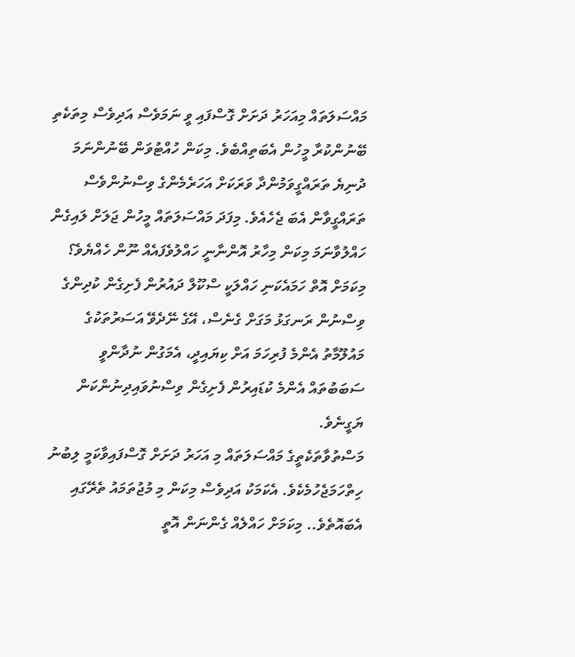މައްސަލަތައް މިއަހަރު ދަށަށް ގޮސްފައި ވީ ނަމަވެސް އަދިވެސް މިތަކެތި ބޭނުންކުރާ މީހުން އެބަތިއްބެވެ. މިކަން ހުއްޓުވަން ބޭނުންނަމަ ދުނިޔެ ތަރައްގީވަމުންދާ ވަރަކަށް އަހަރެމެންގެ ވިސްނުންވެސް ތަރައްގީވާން އެބަ ޖެހެއެވެ. މިފަދަ މައްސަލަތައް މީހުން ޖަލަށް ލައިގެން ހައްލުވާނަމަ މިކަން މިހާރު އޮންނާނީ ހައްލުވެފައެއް ނޫން ހެއްޔެވެ؟ މިކަމަށް އޮތް ހަމައެކަނި ހައްލަކީ ސްކޫލް ދައުރުން ފެށިގެން ކުދިންގެ ވިސްނުން ރަނގަޅު މަގަށް ގެނެސް، އޭގެ ނޭދެވޭ އަސަރުތަކުގެ މައުލޫމާތު އެންމެ ފުރިހަމަ އަށް ކިޔައިދީ، އެމަގުން ނުދާންވީ ސަބަބުތައް އެންމެ ކުޑައިރުން ފެށިގެން ވިސްނުވައިދިނުންކަން ޔަގީނެވެ.
މަސްތުވާތަކެތީގެ މައްސަލަތައް މި އަހަރު ދަށަށް ގޮސްފައިވާކަމީ ލިބުނު ހިތްހަމަޖެހުމެކެވެ. އެކަމަކު އަދިވެސް މިކަން މި މުޖުތަމައު ތެރޭގައި އެބައޮތެވެ.. މިކަމަށް ހައްލެއް ގެންނަން އޮތީ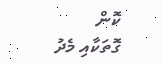ކޮން ގޮތަކާއި މެދު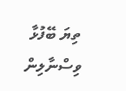ތިޔަ ބޭފުޅާ ވިސްނާލިން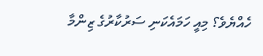ހެއްޔެވެ؟ މިއީ ހަމައެކަނި ސަރުކާރުގެ ޒިންމާ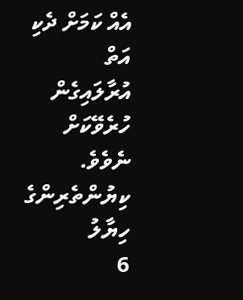އެއް ކަމަށް ދެކި އަތް އުރާލައިގެން ހުރެވޭކަށް ނެވެވެ.
ކިޔުންތެރިންގެ ހިޔާލު
6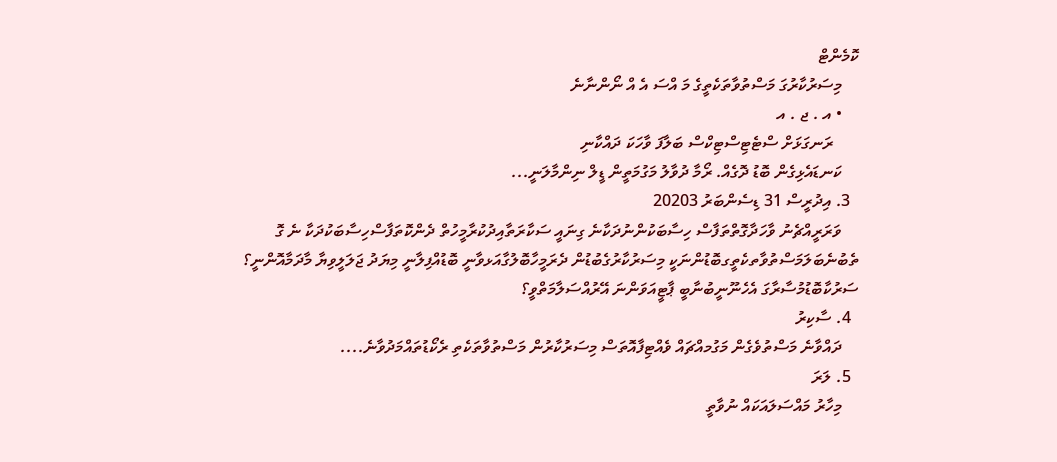ކޮމެންޓް
    މިސަރުކާރުގަ މަސްތުވާތަކެތީގެ މަ އްސަ އެ އް ނޯންނާނެ
    • އ . ޖ . އ
      ރަނގަޅަށް ސްޓެޓިސްޓިކްސް ބަލާފަ ވާހަކަ ދައްކާނި
    ކަނޑައެޅިގެން ބޮޑު ދޮގެއް. ރޯމާ ދުވާލު މަގުމަތީން ޑީލް ނިންމާލަނީ...
  3. އިދުރީސް 31 ޑިސެންބަރު 20203
    ވަރަރީއްޗެނު ވާހަދާގޮތްތަފާސް ހިސާބަކުންނުދަކާނެ ގިނައީ ސަކާރަތާއިދުކުރާމީހުތް ދެންކޮތަފާސްހިސާބަކުދަކާ ނެ ގޮ ތެބުނެބަލަމަސްތުވާތކެތީގބޮޑުންނަކީ މިސަރުކާރުގެބުޑުން ދެރަމީހާބޮލުގާއަޅވާނީ ބޮޑުއްފިލާނީ މިޔަދު ޖަލަލީވިޔާ މާދަމާއޮންނީ؟ ސަރުކާބޮޑުމުސާރާގަ އެހެނޫނީބުނާބީ ޕާޓީއަވަންނަ އޭރުއްސަލާމަތްވީ؟
  4. ސާކިރު
    ދައްވާނެ މަސްތުވެގެން މަގުމއްޗައް ވެއްޓިފާއޮތަސް މިސަރުކާރުން މަސްތުވާތަކެތި ރެކޯޑުތައްމަދުވާނެ....
  5. ލަރަ
    މިހާރު މައްސަލައަކައް ނުވާތީ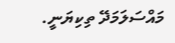މައްސަލަމަދޭ ތިކިޔަނީ.